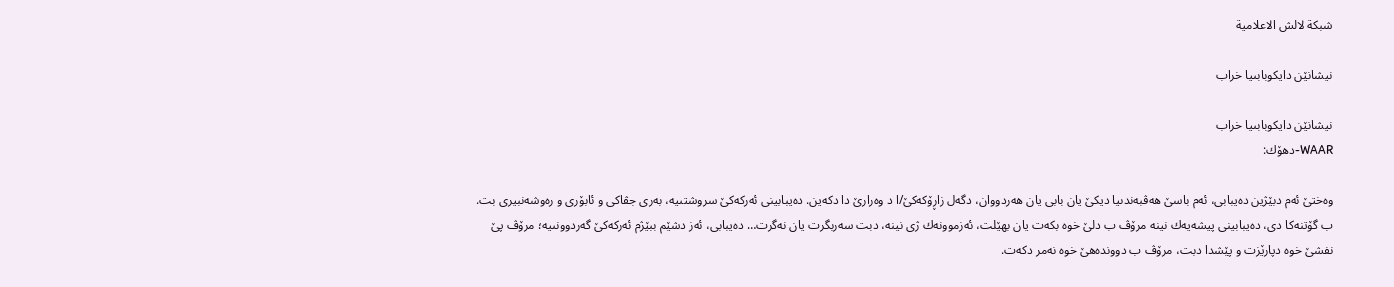شبكة لالش الاعلامية

نیشانێن دایكوبابىیا خراب

نیشانێن دایكوبابىیا خراب
WAAR-دهۆك:

وه‌ختێ ئه‌م دبێژین ده‌یبابى، ئه‌م باسێ هه‌ڤبه‌ندىیا دیكێ یان بابى یان هه‌ردووان، دگه‌ل زاڕۆكه‌كێ/ا د وه‌رارێ دا دكه‌ین. ده‌یبابینى ئه‌ركه‌كێ سروشتىیه‌، به‌رى جڤاكى و ئابۆرى و ره‌وشه‌نبیرى بت. ب گۆتنه‌كا دى، ده‌یبابینى پیشه‌یه‌ك نینه‌ مرۆڤ ب دلێ خوه‌ بكه‌ت یان بهێلت، ئه‌زموونه‌ك ژى نینه‌، دبت سه‌ربگرت یان نه‌گرت… ده‌یبابى، ئه‌ز دشێم ببێژم ئه‌ركه‌كێ گه‌ردوونىیه‌؛ مرۆڤ پێ نفشێ خوه‌ دپارێزت و پێشدا دبت، مرۆڤ ب دوونده‌هێ خوه‌ نه‌مر دكه‌ت.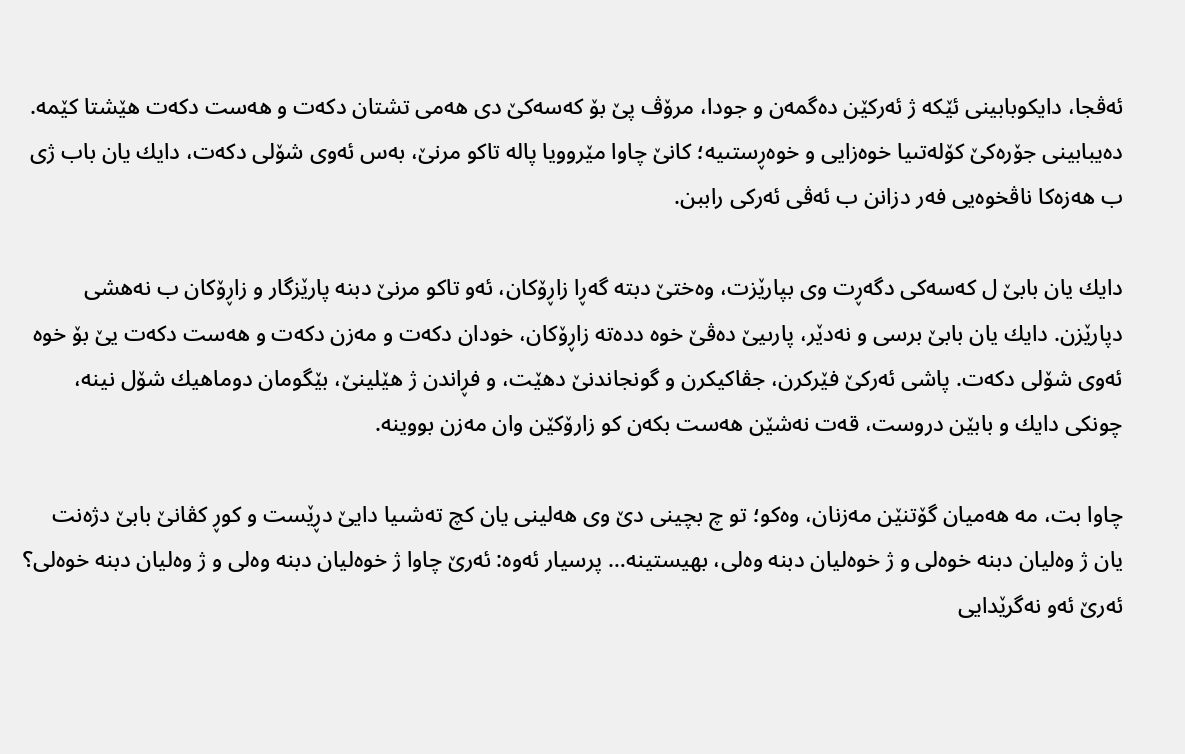ئه‌ڤجا، دایكوبابینى ئێكه‌ ژ ئه‌ركێن ده‌گمه‌ن و جودا، مرۆڤ پێ بۆ كه‌سه‌كێ دى هه‌مى تشتان دكه‌ت و هه‌ست دكه‌ت هێشتا كێمه‌. ده‌یبابینى جۆره‌كێ كۆله‌تىیا خوه‌زایى و خوه‌ڕستىیه‌؛ كانێ چاوا مێروویا پاله‌ تاكو مرنێ، به‌س ئه‌وى شۆلى دكه‌ت، دایك یان باب ژى ب هه‌زه‌كا ناڤخوه‌یى فه‌ر دزانن ب ئه‌ڤى ئه‌ركى راببن.

دایك یان بابێ ل كه‌سه‌كى دگه‌ڕت وى بپارێزت، وه‌ختێ دبته‌ گه‌ڕا زاڕۆكان، ئه‌و تاكو مرنێ دبنه‌ پارێزگار و زاڕۆكان ب نه‌هشى دپارێزن. دایك یان بابێ برسى و نه‌دێر، پارىیێ ده‌ڤێ خوه‌ دده‌ته‌ زاڕۆكان، خودان دكه‌ت و مه‌زن دكه‌ت و هه‌ست دكه‌ت یێ بۆ خوه‌ ئه‌وى شۆلى دكه‌ت. پاشى ئه‌ركێ فێركرن، جڤاكیكرن و گونجاندنێ دهێت، و فڕاندن ژ هێلینێ، بێگومان دوماهیك شۆل نینه‌، چونكى دایك و بابێن دروست، قه‌ت نه‌شێن هه‌ست بكه‌ن كو زارۆكێن وان مه‌زن بووینه‌.

چاوا بت، مه‌ هه‌میان گۆتنێن مه‌زنان، وه‌كو؛ تو چ بچینى دێ وى هه‌لینى یان كچ ته‌شىیا دایێ دڕێست و كوڕ كڤانێ بابێ دژه‌نت یان ژ وه‌لیان دبنه‌ خوه‌لى و ژ خوه‌لیان دبنه‌ وه‌لى، بهیستینه‌… پرسیار ئه‌وه‌: ئه‌رێ چاوا ژ خوه‌لیان دبنه‌ وه‌لى و ژ وه‌لیان دبنه‌ خوه‌لى؟ ئه‌رێ ئه‌و نه‌گرێدایى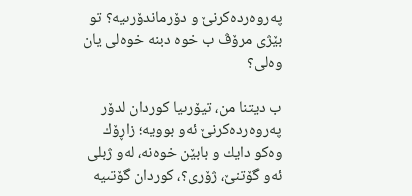په‌روه‌رده‌كرنێ و دۆرماندۆرىیه‌؟ تو بێژى مرۆڤ ب خوه‌ دبنه‌ خوه‌لى یان وه‌لى؟

ب دیتنا من، تیۆرىیا كوردان لدۆر په‌روه‌رده‌كرنێ ئه‌و بوویه‌؛ زاڕۆك وه‌كو دایك و بابێن خوه‌نه‌، له‌و ژبلى ئه‌و گۆتنێ، ژۆرى؟، كوردان گۆتىیه‌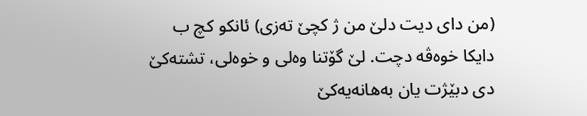(من داى دیت دلێ من ژ كچێ ته‌زى) ئانكو كچ ب دایكا خوه‌ڤه‌ دچت. لێ گۆتنا وه‌لى و خوه‌لى، تشته‌كێ دى دبێژت یان به‌هانه‌یه‌كێ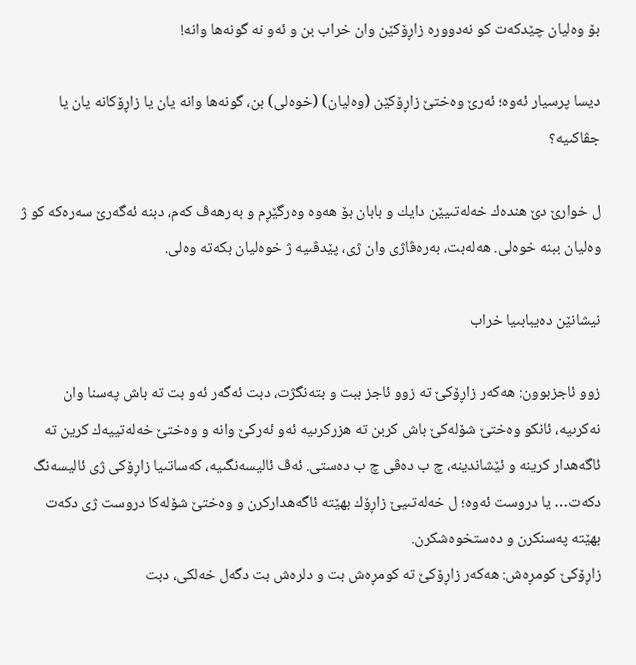بۆ وه‌لیان چێدكه‌ت كو نه‌دووره‌ زاڕۆكێن وان خراب بن و ئه‌و نه‌ گونه‌ها وانه‌!

دیسا پرسیار ئه‌وه‌؛ ئه‌رێ وه‌ختێ زاڕۆكێن (وه‌لیان) (خوه‌لى) بن، گونه‌ها وانه‌ یان یا زاڕۆكانه‌ یان یا جڤاكىیه‌؟

ل خوارێ دێ هنده‌ك خه‌له‌تىیێن دایك و بابان بۆ هه‌وه‌ وه‌رگێڕم و به‌رهه‌ڤ كه‌م، دبنه‌ ئه‌گه‌رێ سه‌ره‌كه‌ كو ژ وه‌لیان ببنه‌ خوه‌لى. هه‌له‌بت، به‌ره‌ڤاژى وان ژى، پێدڤىیه‌ ژ خوه‌لیان بكه‌ته‌ وه‌لى.

نیشانێن ده‌یبابىیا خراب

زوو ئاجزبوون: هه‌كه‌ر زاڕۆكێ ته‌ زوو ئاجز ببت و بته‌نگژت، دبت ئه‌گه‌ر ئه‌و بت ته‌ باش په‌سنا وان نه‌كرىیه‌، ئانكو وه‌ختێ شۆله‌كێ باش كربن ته‌ هزركرىیه‌ ئه‌و ئه‌ركێ وانه‌ و وه‌ختێ خه‌له‌تییه‌ك كرین ته‌ ئاگه‌هدار كرینه‌ و ئێشاندینه‌، چ ب ده‌ڤى چ ب ده‌ستى. ئه‌ڤ ئالیسه‌نگىیه‌، كه‌ساتىیا زاڕۆكى ژى ئالیسه‌نگ دكه‌ت… یا دروست ئه‌وه‌؛ ل خه‌له‌تىیێ زاڕۆك بهێته‌ ئاگه‌هداركرن و وه‌ختێ شۆله‌كا دروست ژى دكه‌ت بهێته‌ په‌سنكرن و ده‌ستخوه‌شكرن.
زاڕۆكێ كومڕه‌ش: هه‌كه‌ر زاڕۆكێ ته‌ كومڕه‌ش بت و دلره‌ش بت دگه‌ل خه‌لكى، دبت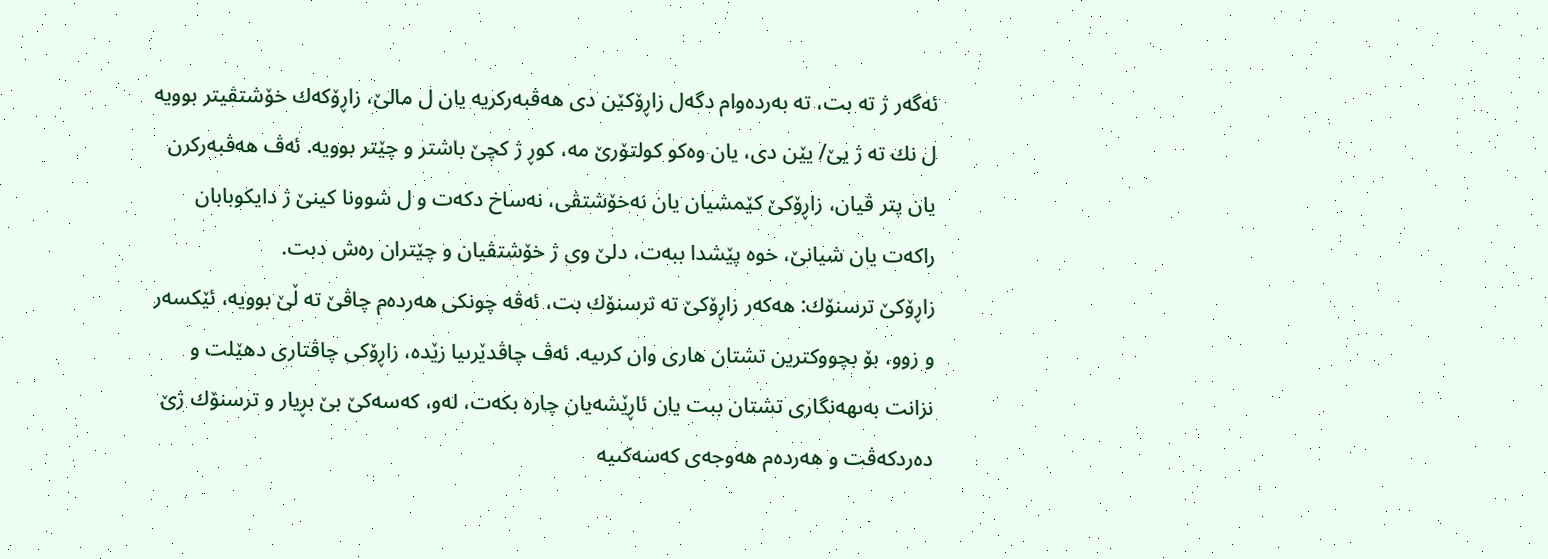ئه‌گه‌ر ژ ته‌ بت، ته‌ به‌رده‌وام دگه‌ل زاڕۆكێن دى هه‌ڤبه‌ركریه‌ یان ل مالێ، زاڕۆكه‌ك خۆشتڤیتر بوویه‌ ل نك ته‌ ژ یێ/ یێن دى، یان وه‌كو كولتۆرێ مه‌، كوڕ ژ كچێ باشتر و چێتر بوویه‌. ئه‌ڤ هه‌ڤبه‌ركرن یان پتر ڤیان، زاڕۆكێ كێمشیان یان نه‌خۆشتڤى، نه‌ساخ دكه‌ت و ل شوونا كینێ ژ دایكوبابان راكه‌ت یان شیانێ، خوه‌ پێشدا ببه‌ت، دلێ وى ژ خۆشتڤیان و چێتران ره‌ش دبت.
زاڕۆكێ ترسنۆك: هه‌كه‌ر زاڕۆكێ ته‌ ترسنۆك بت، ئه‌ڤه‌ چونكى هه‌رده‌م چاڤێ ته‌ ڵێ بوویه‌، ئێكسه‌ر و زوو، بۆ بچووكترین تشتان هارى وان كرىیه‌. ئه‌ڤ چاڤدێرىیا زێده‌، زاڕۆكى چاڤتارى دهێلت و نزانت به‌ىهه‌نگارى تشتان ببت یان ئاڕێشه‌یان چاره‌ بكه‌ت، له‌و، كه‌سه‌كێ بێ بڕیار و ترسنۆك ژێ ده‌ردكه‌ڤت و هه‌رده‌م هه‌وجه‌ى كه‌سه‌كىیه‌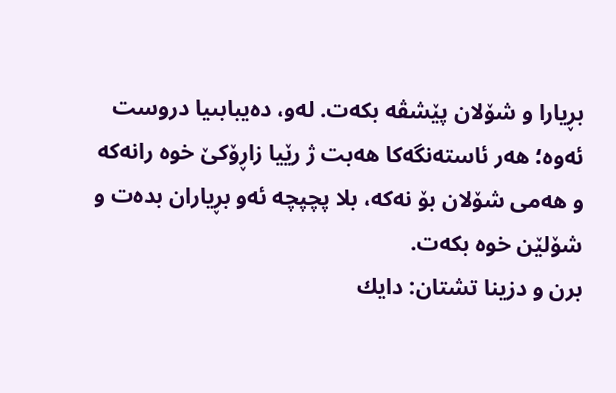بڕیارا و شۆلان پێشڤه‌ بكه‌ت. له‌و، ده‌یبابىیا دروست ئه‌وه‌؛ هه‌ر ئاسته‌نگه‌كا هه‌بت ژ رێیا زاڕۆكێ خوه‌ رانه‌كه‌ و هه‌مى شۆلان بۆ نه‌كه‌، بلا پچپچه‌ ئه‌و بڕیاران بده‌ت و شۆلێن خوه‌ بكه‌ت.
برن و دزینا تشتان: دایك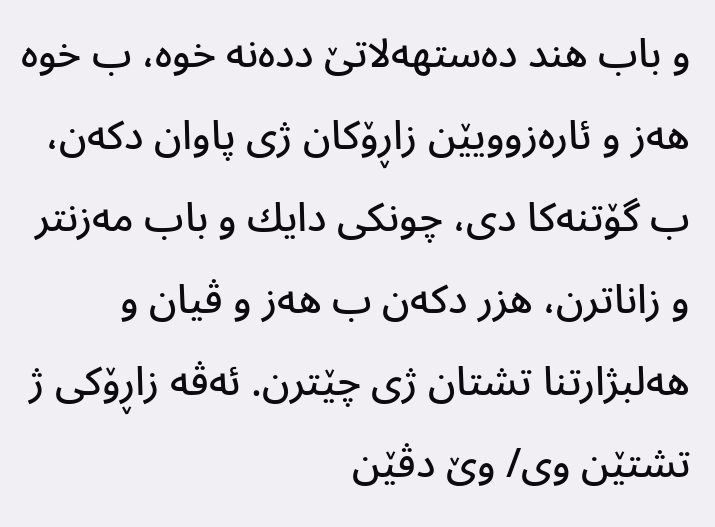و باب هند ده‌ستهه‌لاتێ دده‌نه‌ خوه‌، ب خوه‌ هه‌ز و ئاره‌زوویێن زاڕۆكان ژى پاوان دكه‌ن، ب گۆتنه‌كا دى، چونكى دایك و باب مه‌زنتر و زاناترن، هزر دكه‌ن ب هه‌ز و ڤیان و هه‌لبژارتنا تشتان ژى چێترن. ئه‌ڤه‌ زاڕۆكى ژ تشتێن وى/ وێ دڤێن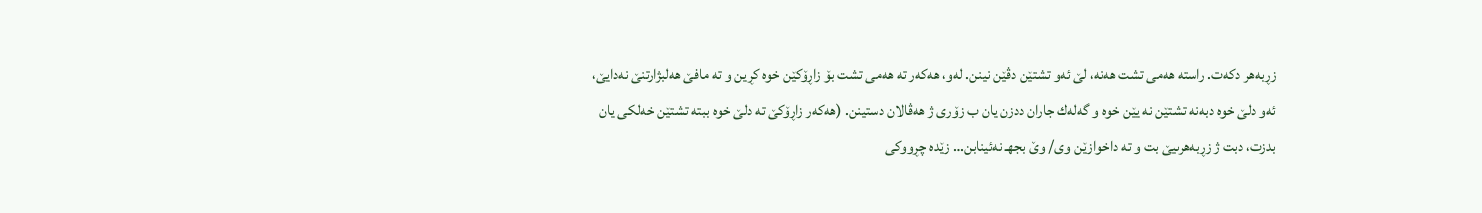زڕبه‌هر دكه‌ت. راسته‌ هه‌مى تشت هه‌نه‌، لێ ئه‌و تشتێن دڤێن نینن. له‌و، هه‌كه‌ر ته‌ هه‌مى تشت بۆ زاڕۆكێن خوه‌ كڕین و ته‌ مافێ هه‌لبژارتنێ نه‌دایێ، ئه‌و دلێ خوه‌ دبه‌نه‌ تشتێن نه‌ یێن خوه‌ و گه‌له‌ك جاران ددزن یان ب زۆرى ژ هه‌ڤالان دستینن. (هه‌كه‌ر زاڕۆكێ ته‌ دلێ خوه‌ ببته‌ تشتێن خه‌لكى یان بدزت، دبت ژ زڕبه‌هرىیێ بت و ته‌ داخوازێن وى/ وێ بجهـ نه‌ئینابن… زێده‌ چڕووكى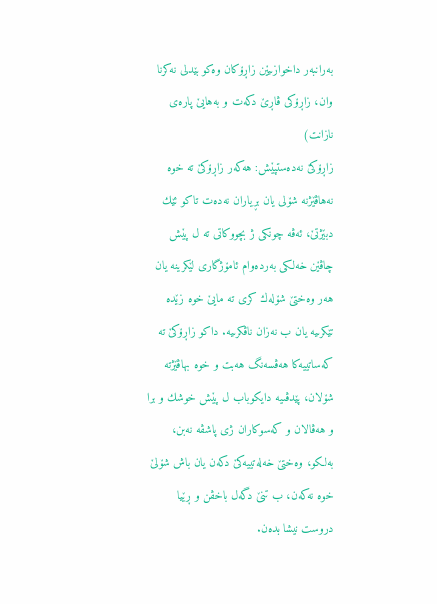به‌رانبه‌ر داخوازىیێن زاڕۆكان وه‌كو بێدلى نه‌كرنا وان، زاڕۆكى ڤاڕێ دكه‌ت و به‌هایێ پاره‌ى نازانت)
زاڕۆكێ نه‌ده‌ستپێش: هه‌كه‌ر زاڕۆكێ ته‌ خوه‌ نه‌هاڤێژنه‌ شۆلى یان بڕیاران نه‌ده‌ت تاكو ئێك دبێژتێ، ئه‌ڤه‌ چونكى ژ بچووكاتى ته‌ ل پێش چاڤێن خه‌لكى به‌رده‌وام ئامۆژگارى لێكرینه یان هه‌ر وه‌ختێ شۆله‌ك كرى ته‌ مایێ خوه‌ زێده‌ تێكرىیه‌ یان ب نه‌زان ناڤكرىیه‌‌. داكو زاڕۆكێ ته‌ كه‌ساتییه‌كا هه‌ڤسه‌نگ هه‌بت و خوه‌ بهاڤێژته‌ شۆلان، پێدڤىیه‌ دایكوباب ل پێش خوشك و برا و هه‌ڤالان و كه‌سوكاران ژى پاشڤه‌ نه‌بن، به‌لكو، وه‌ختێ خه‌له‌تییه‌كێ دكه‌ن یان باش شۆلێ خوه‌ نه‌كه‌ن، ب تنێ دگه‌ل باخڤن و ڕێیا دروست نیشا بده‌ن.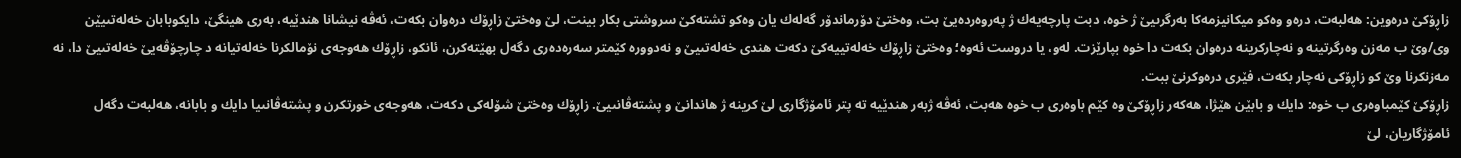زاڕۆكێ دره‌وین: هه‌لبه‌ت، دره‌و وه‌كو میكانیزمه‌كا به‌رگرىیێ ژ خوه‌، دبت پارچه‌یه‌ك ژ په‌روه‌رده‌یێ بت، وه‌ختێ دۆرماندۆر گه‌له‌ك یان وه‌كو تشته‌كێ سروشتى بكار بینت، لێ وه‌ختێ زاڕۆك دره‌وان بكه‌ت، ئه‌ڤه‌ نیشانا هندێیه، به‌رى هینگێ،‌ دایكوبابان خه‌له‌تىیێن وى/وێ ب مه‌زن وه‌رگرتینه‌ و نه‌چاركرینه‌ دره‌وان بكه‌ت دا خوه‌ بپارێزت. له‌و، یا دروست ئه‌وه‌؛ وه‌ختێ زاڕۆك خه‌له‌تییه‌كێ دكه‌ت هندى خه‌له‌تىیێ و نه‌دووره‌ كێمتر سه‌ره‌ده‌رى دگه‌ل بهێته‌كرن، ئانكو، زاڕۆك هه‌وجه‌ى نۆمالكرنا خه‌له‌تیانه‌ د چارچۆڤه‌یێ خه‌له‌تىیێ دا، نه‌ مه‌زنكرنا وێ كو زاڕۆكى نه‌چار بكه‌ت، فێرى دره‌وكرنێ ببت.
زاڕۆكێ كێمباوه‌رى ب خوه‌: دایك و بابێن هێژا، هه‌كه‌ر زاڕۆكێ وه‌ كێم باوه‌رى ب خوه‌ هه‌بت، ئه‌ڤه‌ ژبه‌ر هندێیه‌ ته‌ پتر ئامۆژگارى لێ كرینه‌ ژ هاندانێ و پشته‌ڤانىیێ. زاڕۆك وه‌ختێ شۆله‌كى دكه‌ت، هه‌وجه‌ى خورتكرن و پشته‌ڤانىیا دایك و بابانه‌، هه‌لبه‌ت دگه‌ل ئامۆژگاریان، لێ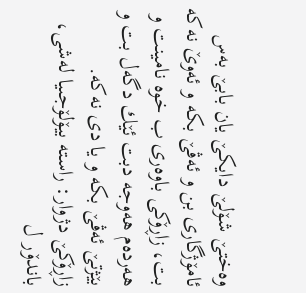وه‌ختێ شۆلێ دایكێ یان بابێ به‌س ئامۆژگارى بن و ئه‌ڤێ بكه‌ و ئه‌وێ نه‌كه‌ بت، زاڕۆكى باوه‌رى ب خوه‌ نامینت و هه‌رده‌م هه‌وجه‌ دبت ئێك دگه‌ل بت و بێژتێ ئه‌ڤێ بكه‌ و یا دى نه‌كه‌.
زاڕۆكێ دژوار: راسته‌ بیۆلۆجىیا له‌شى، باندۆر ل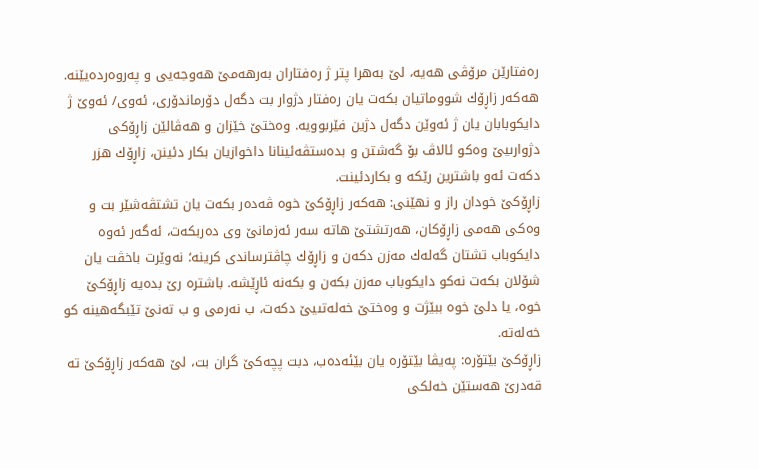ره‌فتارێن مرۆڤى هه‌یه‌، لێ به‌هرا پتر ژ ره‌فتاران به‌رهه‌مێ هه‌وجه‌یى و په‌روه‌رده‌یێنه‌. هه‌كه‌ر زاڕۆك شووماتیان بكه‌ت یان ره‌فتار دژوار بت دگه‌ل دۆرماندۆرى، ئه‌وى/ ئه‌وێ ژ دایكوبابان یان ژ ئه‌وێن دگه‌ل دژین فێربوویه‌. وه‌ختێ خێزان و هه‌ڤالێن زاڕۆكى دژوارىیێ وه‌كو ئالاڤ بۆ گه‌شتن و بده‌ستڤه‌ئینانا داخوازیان بكار دئینن، زاڕۆك هزر دكه‌ت ئه‌و باشترین رێكه‌ و بكاردئینت.
زاڕۆكێ خودان راز و نهێنى: هه‌كه‌ر زاڕۆكێ خوه‌ ڤه‌ده‌ر بكه‌ت یان تشتڤه‌شێر بت و وه‌كى هه‌مى زاڕۆكان، هه‌رتشتێ هاته‌ سه‌ر ئه‌زمانێ وى ده‌ربكه‌ت، ئه‌گه‌ر ئه‌وه‌ دایكوباب تشتان گه‌له‌ك مه‌زن دكه‌ن و زاڕۆك چاڤترساندى كرینه‌؛ نه‌وێرت باخڤت یان شۆلان بكه‌ت نه‌كو دایكوباب مه‌زن بكه‌ن و بكه‌نه‌ ئاڕێشه‌. باشتره‌ رێ بده‌یه‌ زاڕۆكێ خوه‌، یا دلێ خوه‌ ببێژت و وه‌ختێ خه‌له‌تىیێ دكه‌ت، ب نه‌رمى و ب ته‌نێ تێبگه‌هینه‌ كو خه‌له‌ته‌.
زاڕۆكێ بێتۆره‌: په‌یڤا بێتۆره‌ یان بێئه‌ده‌ب، دبت پچه‌كێ گران بت، لێ هه‌كه‌ر زاڕۆكێ ته‌ قه‌درێ هه‌ستێن خه‌لكى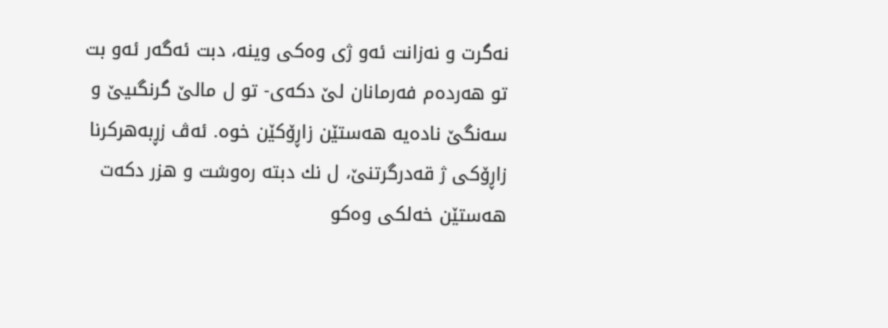نه‌گرت و نه‌زانت ئه‌و ژى وه‌كى وینه‌، دبت ئه‌گه‌ر ئه‌و بت تو هه‌رده‌م فه‌رمانان لێ دكه‌ى- تو ل مالێ گرنگىیێ و سه‌نگێ ناده‌یه‌ هه‌ستێن زاڕۆكێن خوه‌. ئه‌ڤ زڕبه‌هركرنا زاڕۆكى ژ قه‌درگرتنێ، ل نك دبته‌ ره‌وشت و هزر دكه‌ت هه‌ستێن خه‌لكى وه‌كو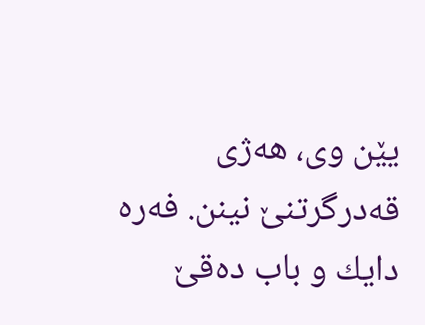یێن وى، هه‌ژى قه‌درگرتنێ نینن. فه‌ره‌ دایك و باب ده‌قێ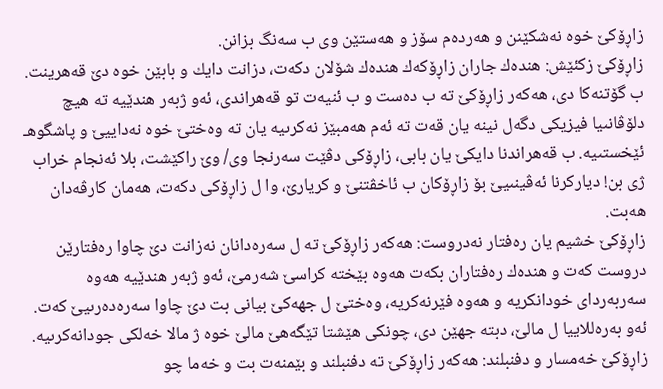زاڕۆكێ خوه‌ نه‌شكێنن و هه‌رده‌م سۆز و هه‌ستێن وى ب سه‌نگ بزانن.
زاڕۆكێ زكئێش: هنده‌ك جاران زاڕۆكه‌ك هنده‌ك شۆلان دكه‌ت، دزانت دایك و بابێن خوه‌ دێ قه‌هرینت. ب گۆتنه‌كا دى، هه‌كه‌ر زاڕۆكێ ته‌ ب ده‌ست و ب ئنیه‌ت تو‌ قه‌هراندى، ئه‌و ژبه‌ر هندێیه‌ ته‌ هیچ دلۆڤانىیا فیزیكى دگه‌ل نینه‌ یان قه‌ت ته‌ ئه‌م هه‌مبێز نه‌كرىیه‌ یان ته‌ وه‌ختێ خوه‌ نه‌داییێ و پاشگوهـ ئێخستىیه‌. ب قه‌هراندنا دایكێ یان بابى، زاڕۆكى دڤێت سه‌رنجا وى/ وێ راكێشت، بلا ئه‌نجام خراب ژى بن! دیاركرنا ئه‌ڤینىیێ بۆ زاڕۆكان ب ئاخڤتنێ و كریارێ، وا ل زاڕۆكى دكه‌ت، هه‌مان كارڤه‌دان هه‌بت.
زاڕۆكێ خشیم یان ره‌فتار نه‌دروست: هه‌كه‌ر زاڕۆكێ ته‌ ل سه‌ره‌دانان نه‌زانت دێ چاوا ره‌فتارێن دروست كه‌ت و هنده‌ك ره‌فتاران بكه‌ت هه‌وه‌ بێخته‌ كراسێ شه‌رمێ، ئه‌و ژبه‌ر هندێیه‌ هه‌وه‌ سه‌ربه‌رداى خودانكریه‌ و هه‌وه‌ فێرنه‌كریه‌، وه‌ختێ ل جهه‌كێ بیانى بت دێ چاوا سه‌ره‌ده‌رىیێ كه‌ت. ئه‌و به‌ره‌للاییا ل مالێ، دبته‌ جهێن دى، چونكى هێشتا تێگه‌هێ مالێ خوه‌ ژ مالا خه‌لكى جودانه‌كرىیه‌.
زاڕۆكێ خه‌مسار و دفنبلند: هه‌كه‌ر زاڕۆكێ ته‌ دفنبلند و بێمنه‌ت بت و خه‌ما چو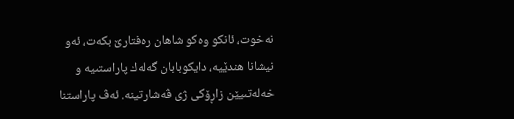نه‌خوت، ئانكو وه‌كو شاهان ره‌فتارێ بكه‌ت، ئه‌و نیشانا هندێیه‌، دایكوبابان گه‌له‌ك پاراستىیه‌ و خه‌له‌تىیێن زاڕۆكى ژى ڤه‌شارتینه‌. ئه‌ڤ پاراستنا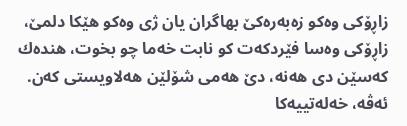زاڕۆكى وه‌كو زه‌به‌ره‌كێ بهاگران یان ژى وه‌كو هێكا دلمێ، زاڕۆكى وه‌سا فێردكه‌ت كو نابت خه‌ما چو بخوت، هنده‌ك كه‌سێن دى هه‌نه‌، دێ هه‌مى شۆلێن هه‌لاویستى كه‌ن. ئه‌ڤه‌، خه‌له‌تییه‌كا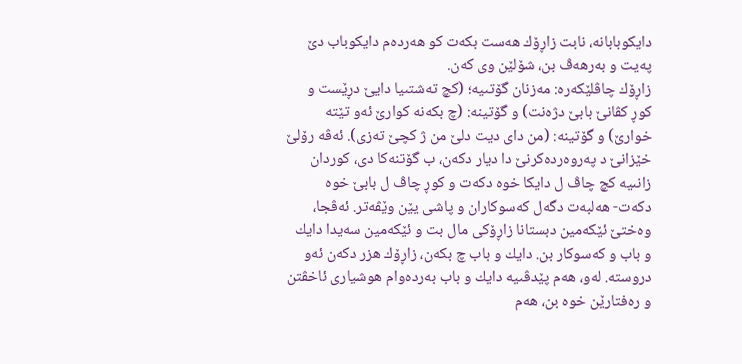دایكوبابانه‌، نابت زاڕۆك هه‌ست بكه‌ت كو هه‌رده‌م دایكوباب دێ په‌یت و به‌رهه‌ڤ بن، شۆلێن وى كه‌ن.
زاڕۆك چاڤلێكه‌ره‌: مه‌زنان گۆتىیه‌؛ (كچ ته‌شتىیا دایێ دڕێست و كوڕ كڤانێ بابێ دژه‌نت) و گۆتینه‌: (چ بكه‌نه‌ كوارێ ئه‌و تێته‌ خوارێ) و گۆتینه‌: (من داى دیت دلێ من ژ كچێ ته‌زى). ئه‌ڤه‌ رۆلێ خێزانێ د په‌روه‌رده‌كرنێ دا دیار دكه‌ن، ب گۆتنه‌كا دى، كوردان زانىیه‌ كچ چاڤ ل دایكا خوه‌ دكه‌ت و كوڕ چاڤ ل بابێ خوه‌ دكه‌ت- هه‌لبه‌ت دگه‌ل كه‌سوكاران و پاشى یێن وێڤه‌تر. ئه‌ڤجا، وه‌ختێ ئێكه‌مین دبستانا زاڕۆكى مال بت‌ و ئێكه‌مین سه‌یدا دایك و باب و كه‌سوكار بن. دایك و باب چ بكه‌ن، زاڕۆك هزر دكه‌ن ئه‌و دروسته‌. له‌و، هه‌م پێدڤىیه‌ دایك و باب به‌رده‌وام هوشیارى ئاخڤتن و ره‌فتارێن خوه‌ ‌بن، هه‌م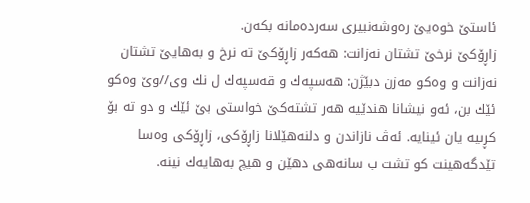ئاستێ خوه‌یێ ره‌وشه‌نبیرى سه‌رده‌مانه‌ بكه‌ن.
زاڕۆكێ نرخێ تشتان نه‌زانت: هه‌كه‌ر زاڕۆكێ ته‌ نرخ و به‌هایێ تشتان نه‌زانت و وه‌كو مه‌زن دبێژن: هه‌سپه‌ك و قه‌سپه‌ك ل نك وى//وێ وه‌كو ئێك بن، ئه‌و نیشانا هندێیه‌ هه‌ر تشته‌كێ خواستى بێ ئێك و دو ته‌ بۆ كڕىیه‌ یان ئینایه‌. ئه‌ڤ نازاندن و دلنه‌هێلانا زاڕۆكى، زاڕۆكى وه‌سا تێدگه‌هینت كو تشت ب سانه‌هى دهێن و هیچ به‌هایه‌ك نینه‌.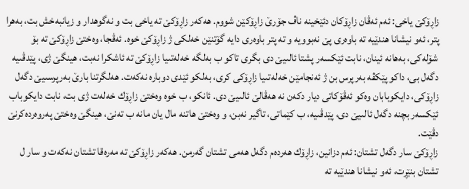زاڕۆكێ یاخى: ئه‌م ئه‌ڤان زاڕۆكان دئێخینه‌ ناڤ جۆرێ زاڕۆكێن شووم. هه‌كه‌ر زاڕۆكێ ته‌ یاخى بت و نه‌گوهدار و زیانبه‌خش بت، به‌هرا پتر، ئه‌و نیشانا هندێیه‌ ته‌ باوه‌رى پێ نه‌بوویه‌ و ته‌ پتر باوه‌رى دایه‌ گۆتنێن خه‌لكى ژ زاڕۆكێ خوه‌. ئه‌ڤجا، وه‌ختێ زاڕۆكێ ته‌ بۆ شۆله‌كى، به‌هانه‌ ئینان، نابت ئێكسه‌ر پشتا ئالىیێ دى بگرى تاكو ب به‌لگه‌ خه‌له‌تىیا زاڕۆكێ ته‌ ئاشكرا نه‌بت، هینگێ ژى، پێدڤىیه‌ دگه‌ل بى، داكو پێكڤه‌ به‌رپرس بن ژ ئه‌نجامێن خه‌له‌تىیا زاڕۆكى كرى، به‌لكو ئێدى دوباره‌ نه‌كه‌ت. هه‌لگرتنا بارێ به‌رپرسىیێ دگه‌ل زاڕۆكى، دایكوبابان وه‌كو ئه‌ڤۆكاتى دیار دكه‌ن نه‌ هه‌ڤالێ ئالىیێ دى. ئانكو، ب خوه‌ وه‌ختێ زاڕۆك خه‌له‌ت ژى بت، نابت دایكوباب ئێكسه‌ر بچنه‌ دگه‌ل ئالىیێ دى، پێدڤىیه‌، ب كێماتى، تاگیر نه‌بن، و وه‌ختێ هاتنه‌ مال یان مانه‌ ب ته‌نێ، هینگێ وه‌ختێ په‌روه‌رده‌كرنێ دڤێت.
زاڕۆكێ سار دگه‌ل تشتان: ئه‌م دزانین، زاڕۆك هه‌رده‌م دگه‌ل هه‌مى تشتان گه‌رمن. هه‌كه‌ر زاڕۆكێ ته‌ مه‌ره‌قا تشتان نه‌كه‌ت و سار ل تشتان بنێڕت، ئه‌و نیشانا هندێیه‌ ته‌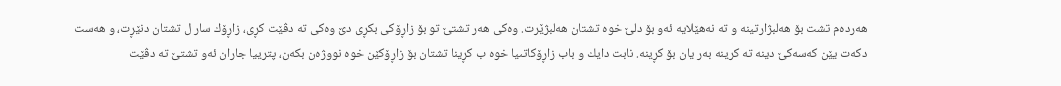هه‌رده‌م تشت بۆ هه‌لبژارتینه‌ و ته‌ نه‌هێلایه‌ ئه‌و بۆ دلێ خوه‌ تشتان هه‌لبژێرت. وه‌كى هه‌ر تشتێ تو بۆ زاڕۆكى بكڕى دێ وه‌كى ته‌ دڤێت كڕى، زاڕۆك سار ل تشتان دنێڕت، و هه‌ست دكه‌ت یێن كه‌سه‌كێ دینه‌ ته‌ كرینه‌ به‌ر یان بۆ كڕینه‌. نابت دایك و باب زاڕۆكاتىیا خوه‌ ب كڕینا تشتان بۆ زاڕۆكێن خوه‌ نووژه‌ن بكه‌ن، پترییا جاران ئه‌و تشتێ ته‌ دڤێت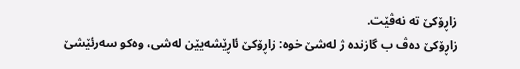زاڕۆكێ ته‌ نه‌ڤێت.
زاڕۆكێ ده‌ڤ ب گازنده‌ ژ له‌شێ خوه‌: زاڕۆكێ ئاڕێشه‌یێن له‌شى، وه‌كو سه‌رئێشێ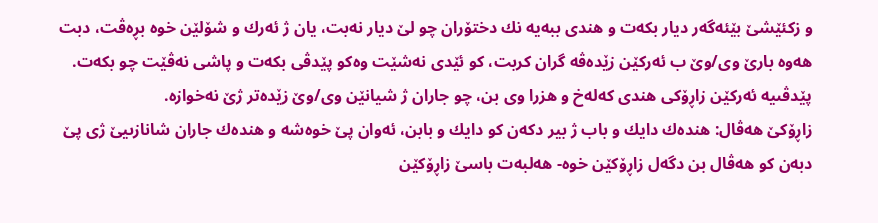و زكئێشێ بێئه‌گه‌ر دیار بكه‌ت و هندى ببه‌یه‌ نك دختۆران چو لێ دیار نه‌بت، یان ژ ئه‌رك و شۆلێن خوه‌ بڕه‌ڤت، دبت هه‌وه‌ بارێ وى/وێ ب ئه‌ركێن زێده‌ڤه‌ گران كربت، كو ئێدى نه‌شێت وه‌كو پێدڤى بكه‌ت و پاشى نه‌ڤێت چو بكه‌ت. پێدڤىیه‌ ئه‌ركێن زاڕۆكى هندى كه‌له‌خ و هزرا وى بن، چو جاران ژ شیانێن وى/وێ زێده‌تر ژێ نه‌خوازه‌.
زاڕۆكێ هه‌ڤال: هنده‌ك دایك و باب ژ بیر دكه‌ن كو دایك و بابن، ئه‌وان پێ خوه‌شه‌ و هنده‌ك جاران شانازىیێ ژى پێ دبه‌ن كو هه‌ڤال بن دگه‌ل زاڕۆكێن خوه‌- هه‌لبه‌ت باسێ زاڕۆكێن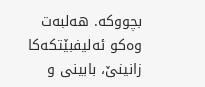بچووكه‌. هه‌لبه‌ت وه‌كو ئه‌لیفبێتكه‌كا زانینێ، بابینى و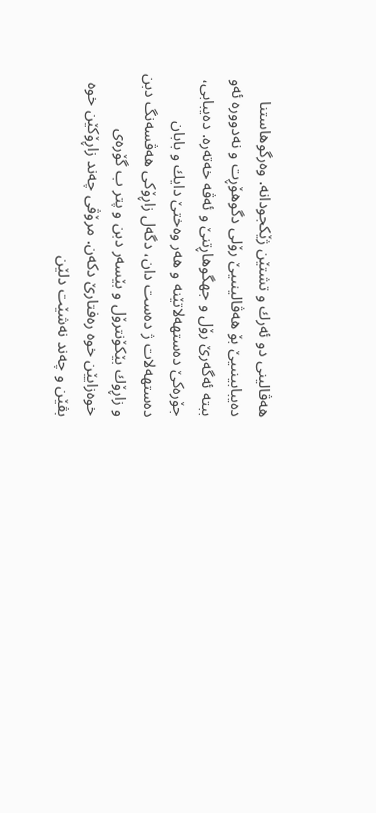هه‌ڤالینى دو ئه‌رك و تشتێن ژێكجودانه‌. وه‌رگوهاستنا ده‌یبابینىیێ بۆ هه‌ڤالینىیێ رۆلى دگوهۆڕت و نه‌دووره‌ ئه‌و ببته‌ ئه‌گه‌رێ رۆل و جهگوهاڕتنێ و ئه‌ڤه‌ خه‌ته‌ره‌. ده‌یبابى، جۆره‌كێ ده‌ستهه‌لاتێنه‌ و هه‌ر وه‌ختێ دایك و بابان ده‌ستهه‌لات ژ ده‌ست دان، دگه‌ل زاڕۆكى هه‌ڤسه‌نگ دبن و زاڕۆك بێكۆنترۆل و بێسه‌ر دبن و پتر ب گۆره‌ى خوه‌زایێن خوه‌ ره‌فتارێ دكه‌ن. مرۆڤى چه‌ند زاڕۆكێن خوه‌ بڤێن و چه‌ند نه‌شێت دلێن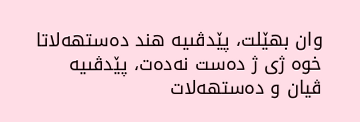وان بهێلت، پێدڤىیه‌ هند ده‌ستهه‌لاتا خوه‌ ژى ژ ده‌ست نه‌ده‌ت، پێدڤىیه‌ ڤیان و ده‌ستهه‌لات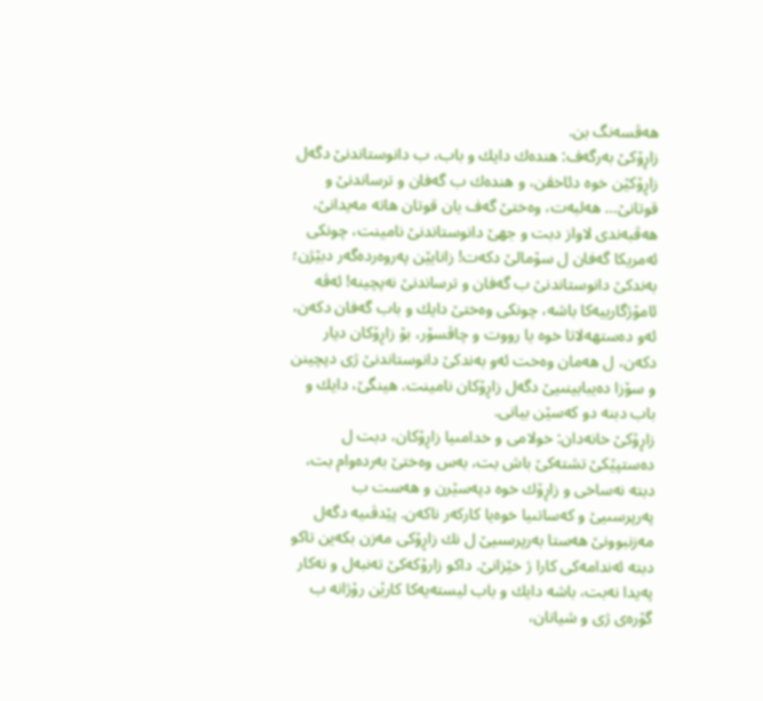هه‌ڤسه‌نگ بن.
زاڕۆكێ به‌رگه‌ف: هنده‌ك دایك و باب، ب دانوستاندنێ دگه‌ل زاڕۆكێن خوه‌ دئاخڤن، و هنده‌ك ب گه‌فان و ترساندنێ و قوتانێ… هه‌لبه‌ت، وه‌ختێ گه‌ف یان قوتان هاته‌ مه‌یدانێ، هه‌ڤبه‌ندى لاواز دبت و جهێ دانوستاندنێ نامینت، چونكى ئه‌مریكا گه‌فان ل سۆمالێ دكه‌ت! زانایێن په‌روه‌رده‌گه‌ر دبێژن؛ به‌ندكێ دانوستاندنێ ب گه‌فان و ترساندنێ نه‌پچینه‌! ئه‌ڤه‌ ئامۆژگارییه‌كا باشه‌، چونكى وه‌ختێ دایك و باب گه‌فان دكه‌ن، ئه‌و ده‌ستهه‌لاتا خوه‌ یا رووت و چاڤسۆر، بۆ زاڕۆكان دیار دكه‌ن، ل هه‌مان وه‌خت ئه‌و به‌ندكێ دانوستاندنێ ژى دپچینن و سۆزا ده‌یبابینىیێ دگه‌ل زاڕۆكان نامینت. هینگێ، دایك و باب دبنه‌ دو كه‌سێن بیانى.
زاڕۆكێ خانه‌دان: خولامى و خدامىیا زاڕۆكان، دبت ل ده‌ستپێكێ تشته‌كێ باش بت، به‌س وه‌ختێ به‌رده‌وام بت، دبته‌ نه‌ساخى و زاڕۆك خوه‌ دپه‌سێرن و هه‌ست ب په‌رپرسىیێ و كه‌ساتىیا خوه‌یا كاركه‌ر ناكه‌ن. پێدڤىیه‌ دگه‌ل مه‌زنبوونێ هه‌ستا به‌رپرسىیێ ل نك زاڕۆكى مه‌زن بكه‌ین تاكو دبته‌ ئه‌ندامه‌كی كارا ژ خێزانێ. داكو زارۆكه‌كێ ته‌نبه‌ل و نه‌كار په‌یدا نه‌بت، باشه‌ دایك و باب لیسته‌یه‌كا كارێن رۆژانه‌ ب گۆره‌ى ژى و شیانان،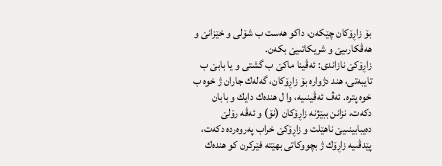بۆ زاڕۆكان چێكه‌ن، داكو هه‌ست ب شۆلى و خێزانێ و هه‌ڤكارىیێ و شریكاتىیێ بكه‌ن.
زاڕۆكێ نازاندى: ئه‌ڤینا ماكێ ب گشتى و یا بابێ ب تایبه‌تى، هند دژواره‌ بۆ زاڕۆكان، گه‌له‌ك جاران ژ خوه‌ ب خوه‌ پتره‌. ئه‌ڤ ئه‌ڤینىیه‌، وا ل هنده‌ك دایك و بابان دكه‌ت، نزانن ببێژنه‌ زاڕۆكان (نۆ) و ئه‌ڤه‌ رۆلێ ده‌یبابینىیێ ناهێلت و زاڕۆكێ خراب په‌روه‌رده‌ دكه‌ت، پێدڤىیه‌ زاڕۆك ژ بچووكاتى بهێته‌ فێركرن كو هنده‌ك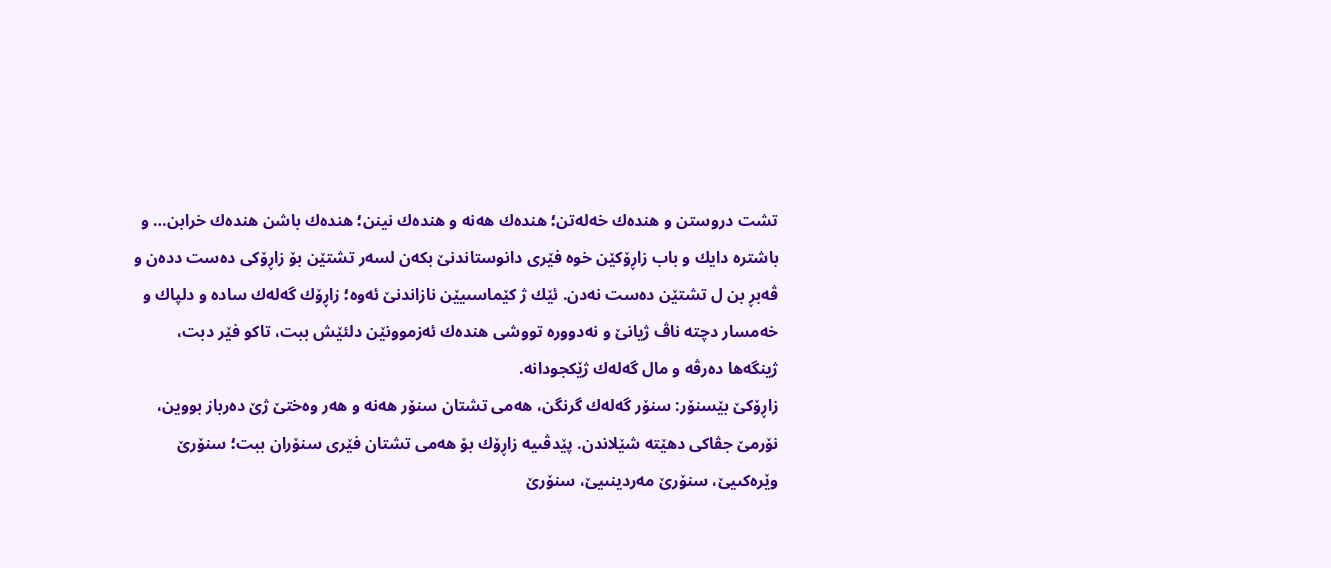تشت دروستن و هنده‌ك خه‌له‌تن؛ هنده‌ك هه‌نه‌ و هنده‌ك نینن؛ هنده‌ك باشن هنده‌ك خرابن… و باشتره‌ دایك و باب زاڕۆكێن خوه‌ فێرى دانوستاندنێ بكه‌ن لسه‌ر تشتێن بۆ زاڕۆكى ده‌ست دده‌ن و ڤه‌بڕ بن ل تشتێن ده‌ست نه‌دن. ئێك ژ كێماسىیێن نازاندنێ ئه‌وه‌؛ زاڕۆك گه‌له‌ك ساده‌ و دلپاك و خه‌مسار دچته‌ ناڤ ژیانێ و نه‌دووره‌ تووشى هنده‌ك ئه‌زموونێن دلئێش ببت، تاكو فێر دبت، ژینگه‌ها ده‌رڤه‌ و مال گه‌له‌ك ژێكجودانه‌.
زاڕۆكێ بێسنۆر: سنۆر گه‌له‌ك گرنگن، هه‌مى تشتان سنۆر هه‌نه‌ و هه‌ر وه‌ختێ ژێ ده‌رباز بووین، نۆرمێ جڤاكى دهێته‌ شێلاندن. پێدڤىیه‌ زاڕۆك بۆ هه‌مى تشتان فێرى سنۆران ببت؛ سنۆرێ وێره‌كىیێ، سنۆرێ مه‌ردینىیێ، سنۆرێ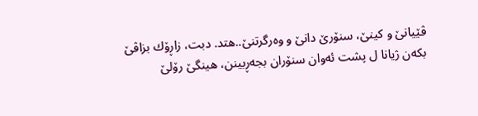ڤێیانێ و كینێ، سنۆرێ دانێ و وه‌رگرتنێ..هتد. دبت، زاڕۆك بزاڤێ بكه‌ن ژیانا ل پشت ئه‌وان سنۆران بجه‌ڕبینن، هینگێ رۆلێ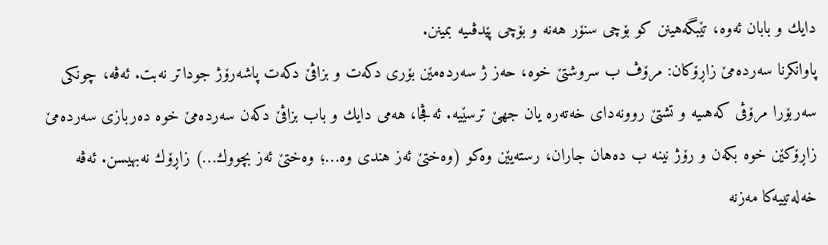دایك و بابان ئه‌وه‌، تێبگه‌هینن كو بۆچى سنۆر هه‌نه‌ و بۆچى پێدڤىیه‌ بمینن.
پاوانكرنا سه‌رده‌مێ زاڕۆكان: مرۆڤ ب سروشتێ خوه‌، حه‌ز ژ سه‌رده‌مێن بۆرى دكه‌ت و بزاڤێ دكه‌ت پاشه‌رۆژ جوداتر نه‌بت. ئه‌ڤه‌، چونكى سه‌ربۆرا مرۆڤى كه‌هىیه‌ و تشتێ روونه‌داى خه‌ته‌ره‌ یان جهێ ترسێیه‌. ئه‌ڤجا، هه‌مى دایك و باب بزاڤێ دكه‌ن سه‌رده‌مێ خوه‌ ده‌ربازى سه‌رده‌مێ زاڕۆكێن خوه‌ بكه‌ن و رۆژ نینه‌ ب ده‌هان جاران، رسته‌یێن وه‌كو (وه‌ختێ ئه‌ز هندى وه‌…؛ وه‌ختێ ئه‌ز بچووك…) زاڕۆك نه‌بهیسن. ئه‌ڤه‌ خه‌له‌تییه‌كا مه‌زنه‌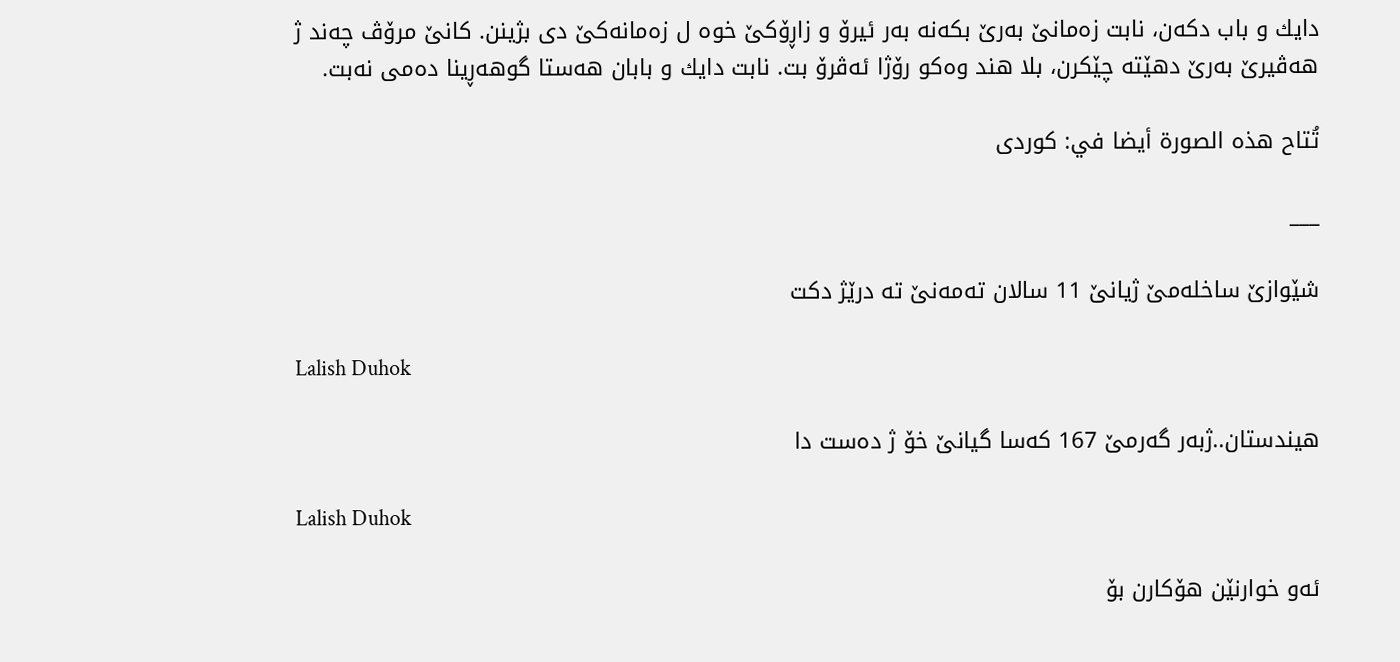دایك و باب دكه‌ن، نابت زه‌مانێ به‌رێ بكه‌نه‌ به‌ر ئیرۆ و زاڕۆكێ خوه‌ ل زه‌مانه‌كێ دى بژینن. كانێ مرۆڤ چه‌ند ژ هه‌ڤیرێ به‌رێ دهێته‌ چێكرن، بلا هند وه‌كو رۆژا ئه‌ڤرۆ بت. نابت دایك و بابان هه‌ستا گوهه‌ڕینا ده‌مى نه‌بت.

تُتاح هذه الصورة أيضا في: کوردی

___

شێوازێ ساخله‌مێ ژیانێ 11 سالان تەمەنێ ته‌ درێژ دکت

Lalish Duhok

هیندستان..ژبه‌ر گه‌رمێ 167 كه‌سا گيانێ خۆ ژ ده‌ست دا

Lalish Duhok

ئەو خوارنێن هۆکارن بۆ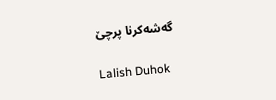گەشەکرنا پرچێ

Lalish Duhok